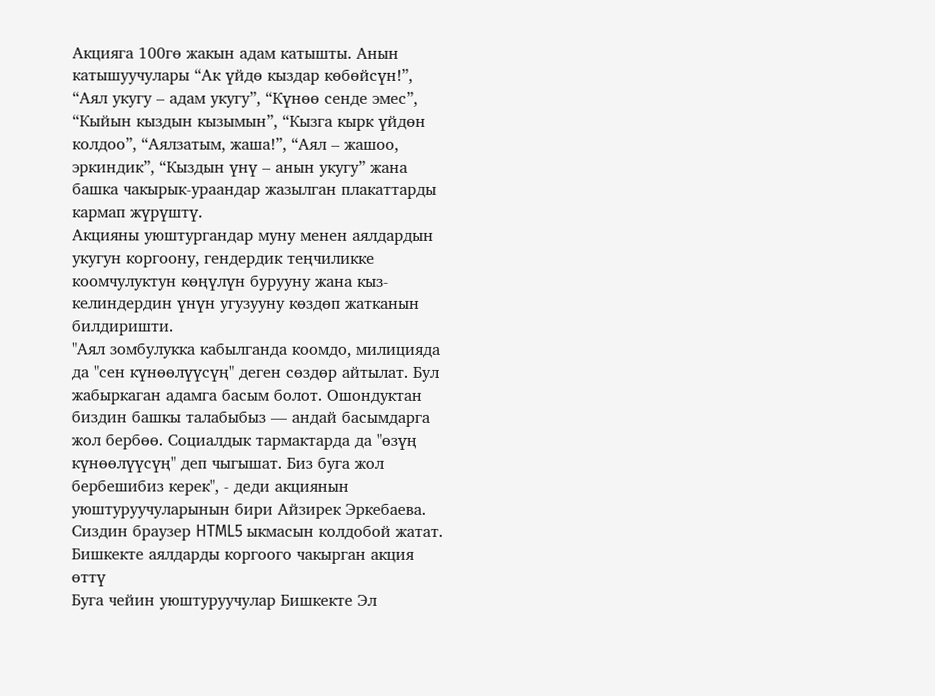Акцияга 100гө жакын адам катышты. Анын катышуучулары “Ак үйдө кыздар көбөйсүн!”, “Аял укугу – адам укугу”, “Күнөө сенде эмес”, “Кыйын кыздын кызымын”, “Кызга кырк үйдөн колдоо”, “Аялзатым, жаша!”, “Аял – жашоо, эркиндик”, “Кыздын үнү – анын укугу” жана башка чакырык-ураандар жазылган плакаттарды кармап жүрүштү.
Акцияны уюштургандар муну менен аялдардын укугун коргоону, гендердик теңчиликке коомчулуктун көңүлүн бурууну жана кыз-келиндердин үнүн угузууну көздөп жатканын билдиришти.
"Аял зомбулукка кабылганда коомдо, милицияда да "сен күнөөлүүсүң" деген сөздөр айтылат. Бул жабыркаган адамга басым болот. Ошондуктан биздин башкы талабыбыз — андай басымдарга жол бербөө. Социалдык тармактарда да "өзүң күнөөлүүсүң" деп чыгышат. Биз буга жол бербешибиз керек", - деди акциянын уюштуруучуларынын бири Айзирек Эркебаева.
Сиздин браузер HTML5 ыкмасын колдобой жатат.
Бишкекте аялдарды коргоого чакырган акция өттү
Буга чейин уюштуруучулар Бишкекте Эл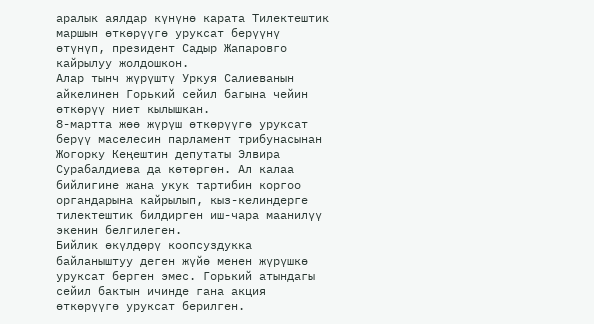аралык аялдар күнүнө карата Тилектештик маршын өткөрүүгө уруксат берүүнү өтүнүп, президент Садыр Жапаровго кайрылуу жолдошкон.
Алар тынч жүрүштү Уркуя Салиеванын айкелинен Горький сейил багына чейин өткөрүү ниет кылышкан.
8-мартта жөө жүрүш өткөрүүгө уруксат берүү маселесин парламент трибунасынан Жогорку Кеңештин депутаты Элвира Сурабалдиева да көтөргөн. Ал калаа бийлигине жана укук тартибин коргоо органдарына кайрылып, кыз-келиндерге тилектештик билдирген иш-чара маанилүү экенин белгилеген.
Бийлик өкүлдөрү коопсуздукка байланыштуу деген жүйө менен жүрүшкө уруксат берген эмес. Горький атындагы сейил бактын ичинде гана акция өткөрүүгө уруксат берилген.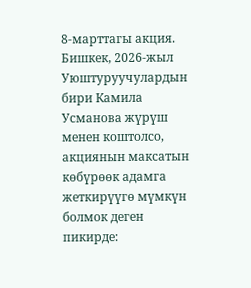8-марттагы акция. Бишкек, 2026-жыл
Уюштуруучулардын бири Камила Усманова жүрүш менен коштолсо, акциянын максатын көбүрөөк адамга жеткирүүгө мүмкүн болмок деген пикирде: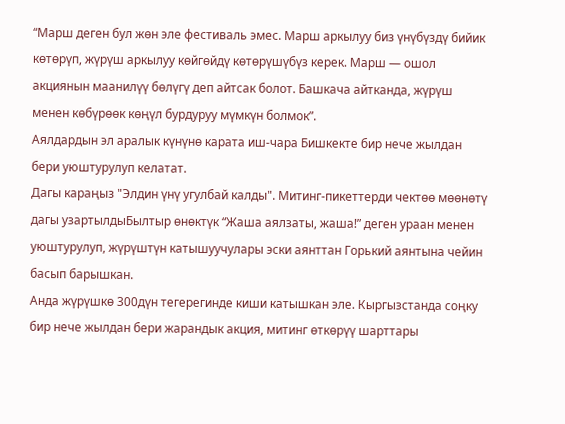“Марш деген бул жөн эле фестиваль эмес. Марш аркылуу биз үнүбүздү бийик көтөрүп, жүрүш аркылуу көйгөйдү көтөрүшүбүз керек. Марш — ошол акциянын маанилүү бөлүгү деп айтсак болот. Башкача айтканда, жүрүш менен көбүрөөк көңүл бурдуруу мүмкүн болмок”.
Аялдардын эл аралык күнүнө карата иш-чара Бишкекте бир нече жылдан бери уюштурулуп келатат.
Дагы караңыз "Элдин үнү угулбай калды". Митинг-пикеттерди чектөө мөөнөтү дагы узартылдыБылтыр өнөктүк “Жаша аялзаты, жаша!” деген ураан менен уюштурулуп, жүрүштүн катышуучулары эски аянттан Горький аянтына чейин басып барышкан.
Анда жүрүшкө 300дүн тегерегинде киши катышкан эле. Кыргызстанда соңку бир нече жылдан бери жарандык акция, митинг өткөрүү шарттары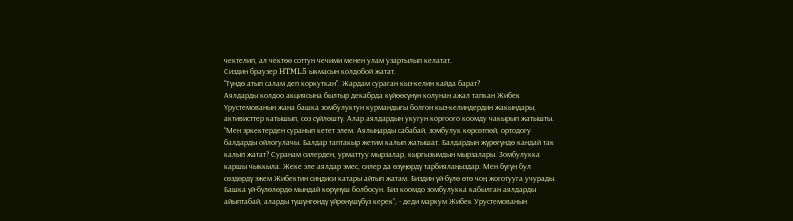чектелип, ал чектөө соттун чечими менен улам узартылып келатат.
Сиздин браузер HTML5 ыкмасын колдобой жатат.
"Түндө атып салам деп коркуткан". Жардам сураган кыз-келин кайда барат?
Аялдарды колдоо акциясына былтыр декабрда күйөөсүнүн колунан ажал тапкан Жибек Үрустемованын жана башка зомбулуктун курмандыгы болгон кыз-келиндердин жакындары, активисттер катышып, сөз сүйлөштү. Алар аялдардын укугун коргоого коомду чакырып жатышты.
“Мен эркектерден суранып кетет элем. Аялыңарды сабабай, зомбулук көрсөтпөй, ортодогу балдарды ойлогулачы. Балдар таптакыр жетим калып жатышат. Балдардын жүрөгүндө кандай так калып жатат? Суранам силерден, урматтуу мырзалар, кыргызымдын мырзалары. Зомбулукка каршы чыккыла. Жеке эле аялдар эмес, силер да өзүңөрдү тарбиялаңыздар. Мен бүгүн бул сөздөрдү эжем Жибектин сиңдиси катары айтып жатам. Биздин үй-бүлө өтө чоң жоготууга учурады. Башка үй-бүлөлөрдө мындай көрүнүш болбосун. Биз коомдо зомбулукка кабылган аялдарды айыптабай, аларды түшүнгөндү үйрөнүшүбүз керек”, - деди маркум Жибек Урустемованын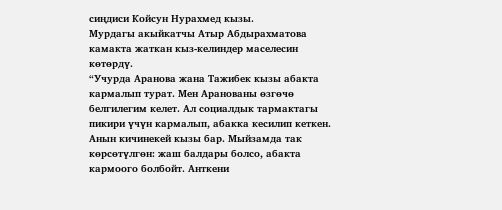сиңдиси Койсун Нурахмед кызы.
Мурдагы акыйкатчы Атыр Абдырахматова камакта жаткан кыз-келиндер маселесин көтөрдү.
“Учурда Аранова жана Тажибек кызы абакта кармалып турат. Мен Аранованы өзгөчө белгилегим келет. Ал социалдык тармактагы пикири үчүн кармалып, абакка кесилип кеткен. Анын кичинекей кызы бар. Мыйзамда так көрсөтүлгөн: жаш балдары болсо, абакта кармоого болбойт. Анткени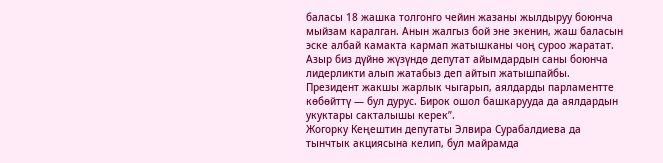баласы 18 жашка толгонго чейин жазаны жылдыруу боюнча мыйзам каралган. Анын жалгыз бой эне экенин, жаш баласын эске албай камакта кармап жатышканы чоң суроо жаратат. Азыр биз дүйнө жүзүндө депутат айымдардын саны боюнча лидерликти алып жатабыз деп айтып жатышпайбы. Президент жакшы жарлык чыгарып, аялдарды парламентте көбөйттү — бул дурус. Бирок ошол башкарууда да аялдардын укуктары сакталышы керек”.
Жогорку Кеңештин депутаты Элвира Сурабалдиева да тынчтык акциясына келип, бул майрамда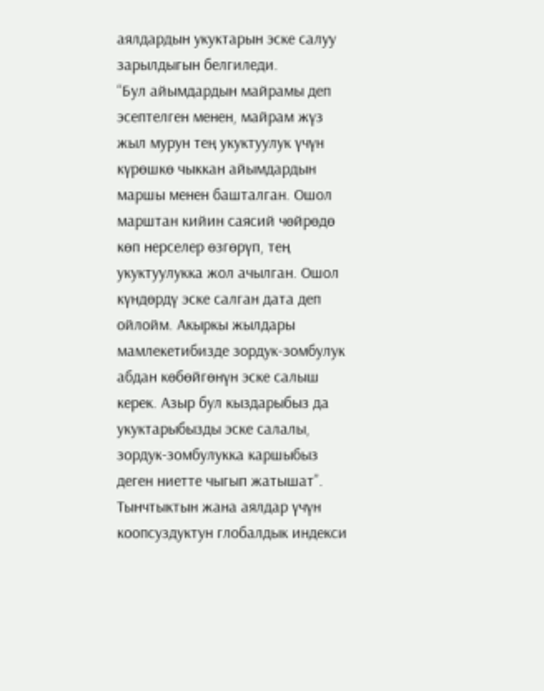аялдардын укуктарын эске салуу зарылдыгын белгиледи.
“Бул айымдардын майрамы деп эсептелген менен, майрам жүз жыл мурун тең укуктуулук үчүн күрөшкө чыккан айымдардын маршы менен башталган. Ошол марштан кийин саясий чөйрөдө көп нерселер өзгөрүп, тең укуктуулукка жол ачылган. Ошол күндөрдү эске салган дата деп ойлойм. Акыркы жылдары мамлекетибизде зордук-зомбулук абдан көбөйгөнүн эске салыш керек. Азыр бул кыздарыбыз да укуктарыбызды эске салалы, зордук-зомбулукка каршыбыз деген ниетте чыгып жатышат”.
Тынчтыктын жана аялдар үчүн коопсуздуктун глобалдык индекси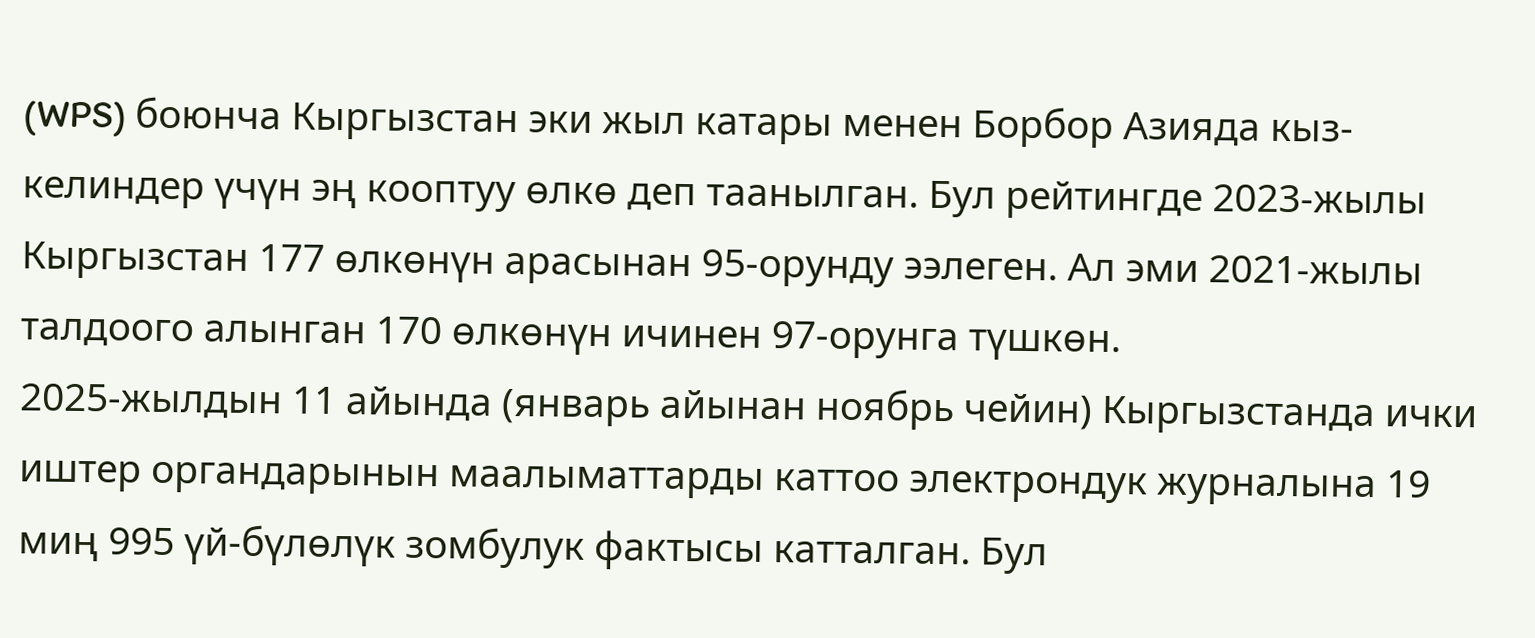(WPS) боюнча Кыргызстан эки жыл катары менен Борбор Азияда кыз-келиндер үчүн эң кооптуу өлкө деп таанылган. Бул рейтингде 2023-жылы Кыргызстан 177 өлкөнүн арасынан 95-орунду ээлеген. Ал эми 2021-жылы талдоого алынган 170 өлкөнүн ичинен 97-орунга түшкөн.
2025-жылдын 11 айында (январь айынан ноябрь чейин) Кыргызстанда ички иштер органдарынын маалыматтарды каттоо электрондук журналына 19 миң 995 үй-бүлөлүк зомбулук фактысы катталган. Бул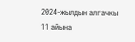2024-жылдын алгачкы 11 айына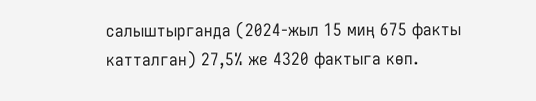салыштырганда (2024-жыл 15 миң 675 факты катталган) 27,5% же 4320 фактыга көп.